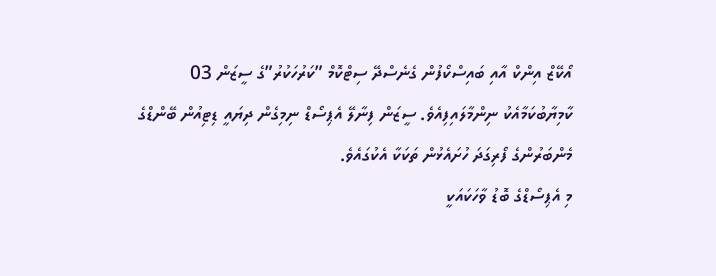އޯކޭޒް އިންކް އާއި ބައިސްކޯފުން ގެނެސްދޭ ސިޓްކޮމް ”ކަރުހަކުރު”ގެ ސީޒަން 03 ކާމިޔާބުކަމާއެކު ނިންމާލައިފިއެވެ. ސީޒަން ފިނާލޭ އެޕިސޯޑް ނިމިގެން ދިޔައީ ޑިޓިއުން ބޭންޑްގެ މެންބަރުންގެ ފޯރިގަދަ ހުށައެޅުން ތަކަކާ އެކުގައެވެ.
މި އެޕިސޯޑްގެ ބޮޑު ވާހަކައަކީ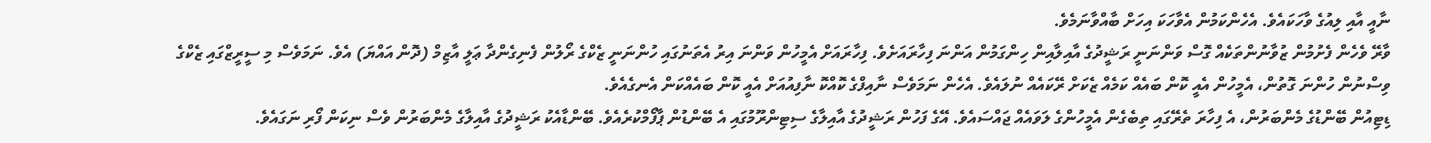ނާއީ އާއި ލިއުގެ ވާހަކައެވެ. އެހެންކަމުން އެވާހަކަ އިހަށް ބާއްވާނަމެވެ.
ވާރޭ ވެހެން ފެށުމުން ޒުވާނުންތަކެއް ގޮސް ވަންނަނީ ރަޝީދުގެ އާއިލާއިން ހިންގަމުން އަންނަ ފިހާރައަށެވެ. ފިހާރައަށް އެމީހުން ވަންނަ އިރު އެތަނުގައި ހުންނަނީ ޒެކްގެ ރޯލުން ފެނިގެންދާ ޢަލީ އާޒިމް (ދޮން އައްޔަ) އެވެ. ނަމަވެސް މި ސީރީޒްގައި ޒެކްގެ ވިސްނުން ހުންނަ ގޮތުން، އެމީހުން އެއީ ކޮން ބައެއް ކަމެއް ޒެކަށް ރޭކައެއް ނުލައެވެ. އެހެން ނަމަވެސް ނާއިފްގެ ކޮއްކޮ ނާފިއުއަށް އެއީ ކޮން ބައެއްކަން އެނގެއެވެ.
ޑިޓިއުން ބޭންޑުގެ މެންބަރުން، އެ ފިހާރަ ތެރޭގައި ތިބެގެން އެމީހުންގެ ލަވައެއް ޖައްސައެވެ. އޭގެ ފަހުން ރަޝީދުގެ އާއިލާގެ ސިޓިންރޫމުގައި އެ ބޭންޑުން ޕާފޯމްކުރެއެވެ. ބޭންޑާއެކު ރަޝީދުގެ އާއިލާގެ މެންބަރުން ވެސް ނިކަން ފޯރި ނަގައެވެ.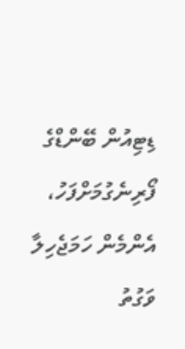ޑިޓިއުން ބޭންޑްގެ ފޯރިނެގުމަށްފަހު، އެންމެން ހަމަޖެހިލާ ވަގުތު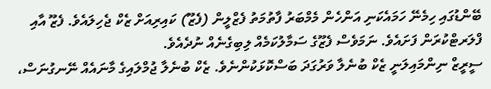ބޭންޑުގައި ހިމެނޭ ހަމައެކަނި އަންހެން މެމްބަރު ފާތުމަތު ފެޒްލީން (ފެޒޫ) ކައިރިއަށް ޒެކް ޖެހިލައެވެ. ފެޒޫ އާއި ފްލަރޓްކުރަން ފަށައެވެ. ނަމަވެސް ފެޒޫގެ ސަމާލުކަމެއް ލިބިގެނެއް ނުދެއެވެ.
ސީރީޒް ނިންމައިލަނީ ޒެކް ބުނެލާ ވަރުގަދަ ބަސްކޮޅަކުންނެވެ. ޒެކް ބުނެލާ ޖުމްލައިގެ މާނައެއް ނޭނގުނަސް،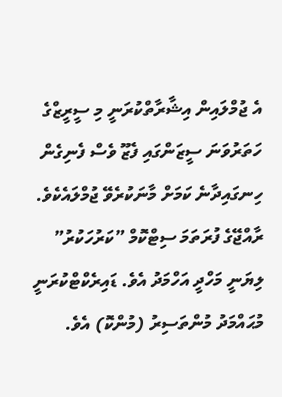އެ ޖުމްލައިން އިޝާރާތްކުރަނީ މި ސީރީޒްގެ ހަތަރުވަނަ ސީޒަންގައި ފެޒޫ ވެސް ފެނިގެން ހިނގައިދާނެ ކަމަށް މާނަކުރެވޭ ޖުމްލައެކެވެ.
ރާއްޖޭގެ ފުރަތަމަ ސިޓްކޮމް ”ކަރުހަކުރު” ލިޔަނީ މަހްދީ އަހްމަދު އެވެ. ޑައިރެކްޓްކުރަނީ މުޙައްމަދު މުންތަސިރު (މުންކޮ) އެވެ.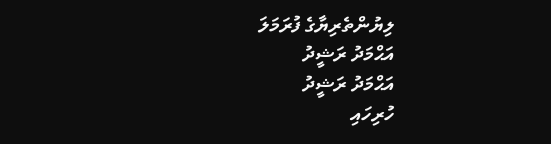ލިޔުންތެރިޔާގެ ފުރަމަލަ
އަޙްމަދު ރަޝީދު
އަޙްމަދު ރަޝީދު
ހުރިހައި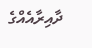ދާއިރާއެއްގެ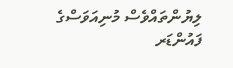ލިޔުންތައްވެސް މުނިއަވަސްގެ ފައުންޑަރ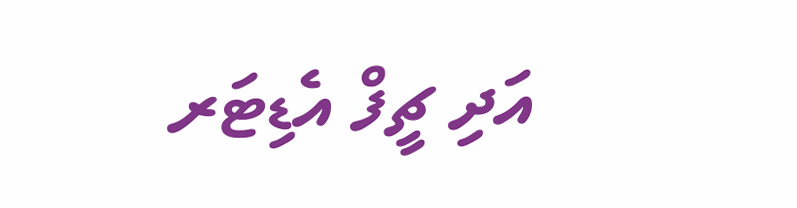އަދި ޗީފް އެޑިޓަރ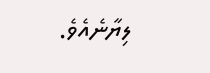ލިޔާނެއެވެ.